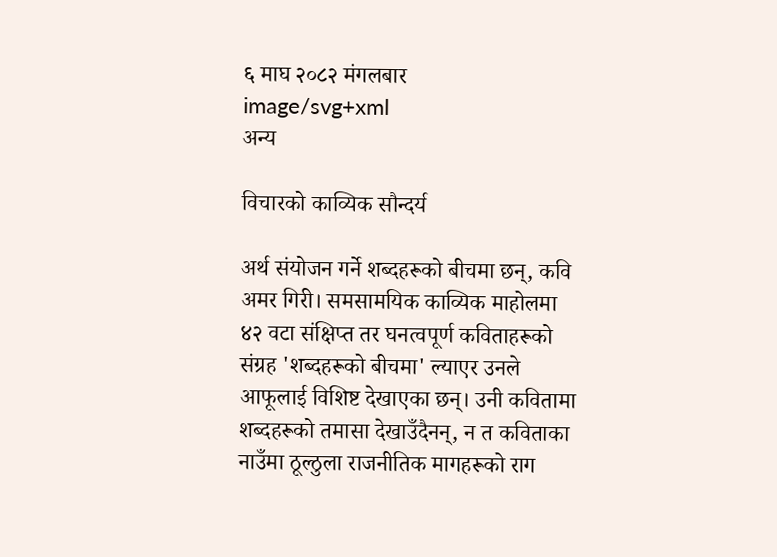६ माघ २०८२ मंगलबार
image/svg+xml
अन्य

विचारको काव्यिक सौन्दर्य

अर्थ संयोजन गर्ने शब्दहरूको बीचमा छन्, कवि अमर गिरी। समसामयिक काव्यिक माहोलमा ४२ वटा संक्षिप्त तर घनत्वपूर्ण कविताहरूको संग्रह 'शब्दहरूको बीचमा' ल्याएर उनले आफूलाई विशिष्ट देखाएका छन्। उनी कवितामा शब्दहरूको तमासा देखाउँदैनन्, न त कविताका नाउँमा ठूल्ठुला राजनीतिक मागहरूको राग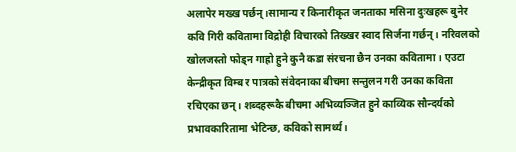अलापेर मख्ख पर्छन्।सामान्य र किनारीकृत जनताका मसिना दुःखहरू बुनेर कवि गिरी कवितामा विद्रोही विचारको तिख्खर स्वाद सिर्जना गर्छन्। नरिवलको खोलजस्तो फोड्न गाह्रो हुने कुनै कडा संरचना छैन उनका कवितामा। एउटा केन्द्रीकृत विम्ब र पात्रको संवेदनाका बीचमा सन्तुलन गरी उनका कविता रचिएका छन्। शब्दहरूकै बीचमा अभिव्यञ्जित हुने काव्यिक सौन्दर्यको प्रभावकारितामा भेटिन्छ, कविको सामर्थ्य।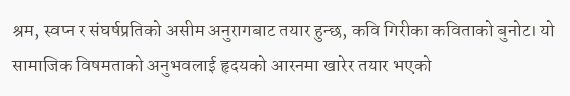श्रम, स्वप्न र संघर्षप्रतिको असीम अनुरागबाट तयार हुन्छ, कवि गिरीका कविताको बुनोट। यो सामाजिक विषमताको अनुभवलाई हृदयको आरनमा खारेर तयार भएको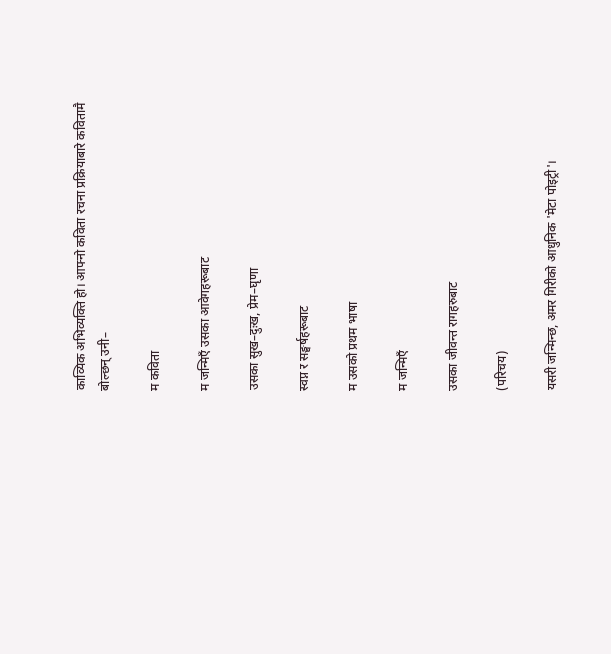काव्यिक अभिव्यक्ति हो। आफ्नो कविता रचना प्रक्रियाबारे कवितामै बोल्छन् उनी–

म कविता

म जन्मिएँ उसका आवेगहरूबाट

उसका सुख–दुःख, प्रेम–घृणा

स्वप्न र सङ्घर्षहरूबाट

म उसको प्रथम भाषा

म जन्मिएँ

उसका जीवन्त रागहरुबाट

(परिचय)

यसरी जन्मिन्छ, अमर गिरीको आधुनिक 'मेटा पोइट्री'।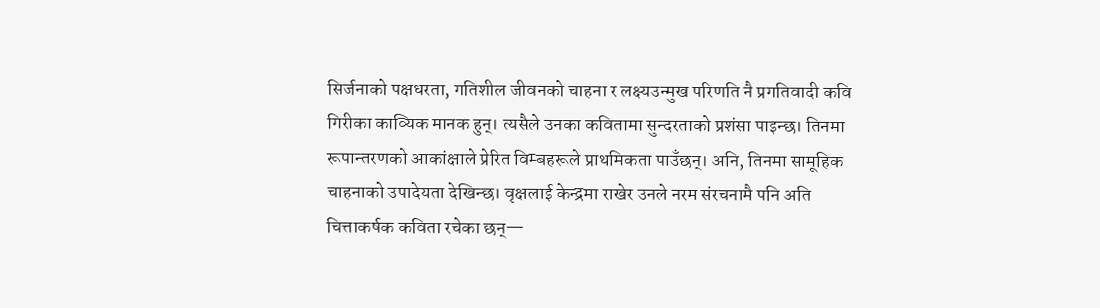सिर्जनाको पक्षधरता, गतिशील जीवनको चाहना र लक्ष्यउन्मुख परिणति नै प्रगतिवादी कवि गिरीका काव्यिक मानक हुन्। त्यसैले उनका कवितामा सुन्दरताको प्रशंसा पाइन्छ। तिनमा रूपान्तरणको आकांक्षाले प्रेरित विम्बहरूले प्राथमिकता पाउँछन्। अनि, तिनमा सामूहिक चाहनाको उपादेयता देखिन्छ। वृक्षलाई केन्द्रमा राखेर उनले नरम संरचनामै पनि अति चित्ताकर्षक कविता रचेका छन्—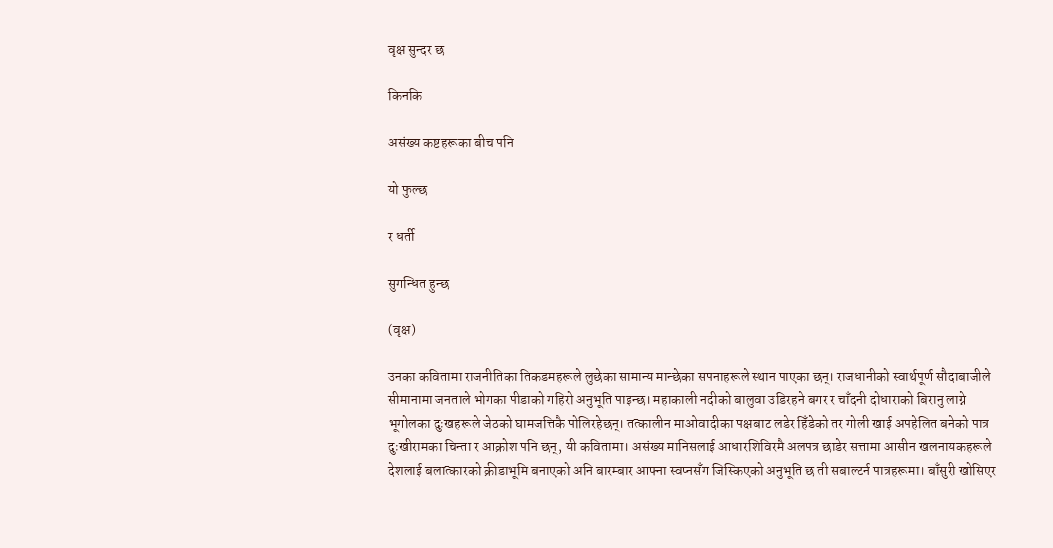वृक्ष सुन्दर छ

किनकि

असंख्य कष्टहरूका बीच पनि

यो फुल्छ

र धर्ती

सुगन्धित हुन्छ

(वृक्ष)

उनका कवितामा राजनीतिका तिकडमहरूले लुछेका सामान्य मान्छेका सपनाहरूले स्थान पाएका छन्। राजधानीको स्वार्थपूर्ण सौदाबाजीले सीमानामा जनताले भोगका पीडाको गहिरो अनुभूति पाइन्छ। महाकाली नदीको बालुवा उडिरहने बगर र चाँदनी दोधाराको बिरानु लाग्ने भूगोलका दुःखहरूले जेठको घामजत्तिकै पोलिरहेछन्। तत्कालीन माओवादीका पक्षबाट लडेर हिँडेको तर गोली खाई अपहेलित बनेको पात्र दुःखीरामका चिन्ता र आक्रोश पनि छन्, यी कवितामा। असंख्य मानिसलाई आधारशिविरमै अलपत्र छाडेर सत्तामा आसीन खलनायकहरूले देशलाई बलात्कारको क्रीडाभूमि बनाएको अनि बारम्बार आफ्ना स्वप्नसँग जिस्किएको अनुभूति छ ती सबाल्टर्न पात्रहरूमा। बाँसुरी खोसिएर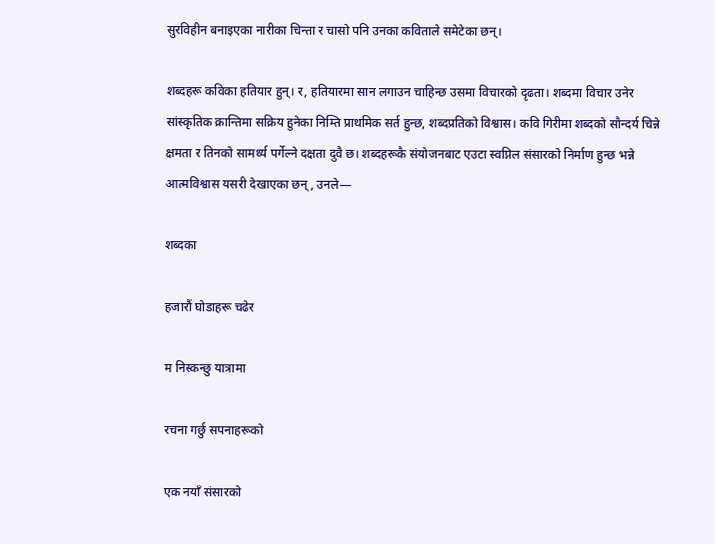सुरविहीन बनाइएका नारीका चिन्ता र चासो पनि उनका कविताले समेटेका छन्।

शब्दहरू कविका हतियार हुन्। र, हतियारमा सान लगाउन चाहिन्छ उसमा विचारको दृढता। शब्दमा विचार उनेर सांस्कृतिक क्रान्तिमा सक्रिय हुनेका निम्ति प्राथमिक सर्त हुन्छ, शब्दप्रतिको विश्वास। कवि गिरीमा शब्दको सौन्दर्य चिन्ने क्षमता र तिनको सामर्थ्य पर्गेल्ने दक्षता दुवै छ। शब्दहरूकै संयोजनबाट एउटा स्वप्निल संसारको निर्माण हुन्छ भन्ने आत्मविश्वास यसरी देखाएका छन्, उनले—

शब्दका

हजारौं घोडाहरू चढेर

म निस्कन्छु यात्रामा

रचना गर्छु सपनाहरूको

एक नयाँ संसारको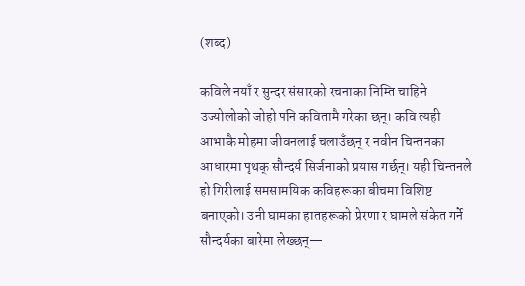(शब्द)

कविले नयाँ र सुन्दर संसारको रचनाका निम्ति चाहिने उज्योलोको जोहो पनि कवितामै गरेका छन्। कवि त्यही आभाकै मोहमा जीवनलाई चलाउँछन् र नवीन चिन्तनका आधारमा पृथक् सौन्दर्य सिर्जनाको प्रयास गर्छन्। यही चिन्तनले हो गिरीलाई समसामयिक कविहरूका बीचमा विशिष्ट बनाएको। उनी घामका हातहरूको प्रेरणा र घामले संकेत गर्ने सौन्दर्यका बारेमा लेख्छन्—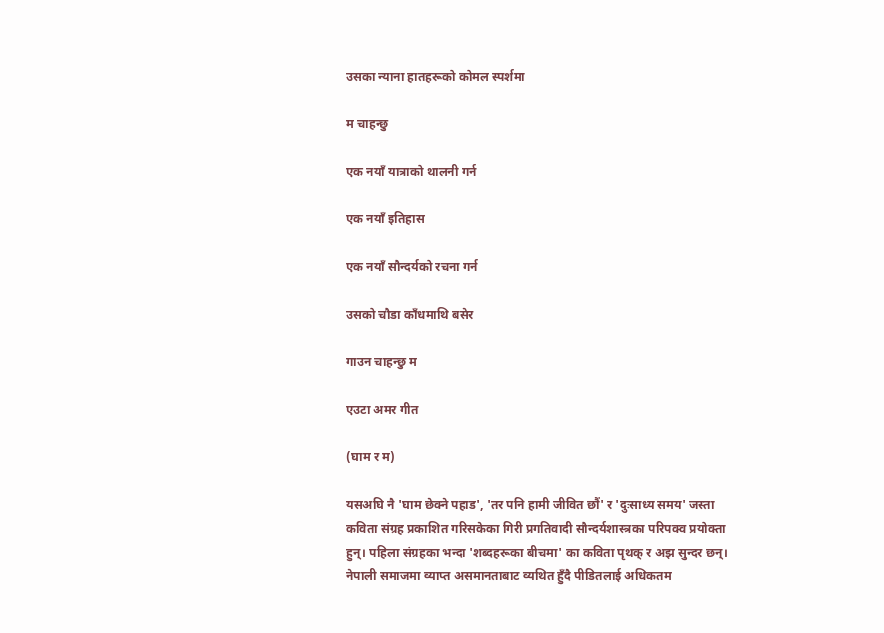उसका न्याना हातहरूको कोमल स्पर्शमा

म चाहन्छु

एक नयाँ यात्राको थालनी गर्न

एक नयाँ इतिहास

एक नयाँ सौन्दर्यको रचना गर्न

उसको चौडा काँधमाथि बसेर

गाउन चाहन्छु म

एउटा अमर गीत

(घाम र म)

यसअघि नै 'घाम छेक्ने पहाड', 'तर पनि हामी जीवित छौं' र 'दुःसाध्य समय' जस्ता कविता संग्रह प्रकाशित गरिसकेका गिरी प्रगतिवादी सौन्दर्यशास्त्रका परिपक्व प्रयोक्ता हुन्। पहिला संग्रहका भन्दा 'शब्दहरूका बीचमा' का कविता पृथक् र अझ सुन्दर छन्। नेपाली समाजमा व्याप्त असमानताबाट व्यथित हुँदै पीडितलाई अधिकतम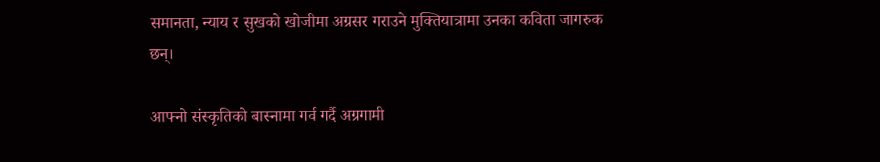समानता, न्याय र सुखको खोजीमा अग्रसर गराउने मुक्तियात्रामा उनका कविता जागरुक छन्।

आफ्नो संस्कृतिको बास्नामा गर्व गर्दै अग्रगामी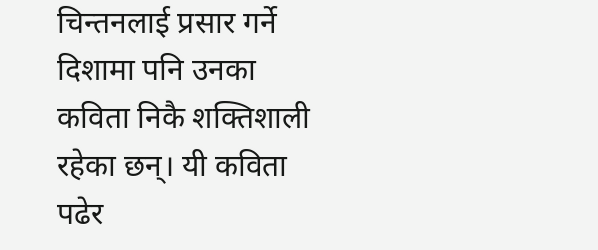चिन्तनलाई प्रसार गर्ने दिशामा पनि उनका कविता निकै शक्तिशाली रहेका छन्। यी कविता पढेर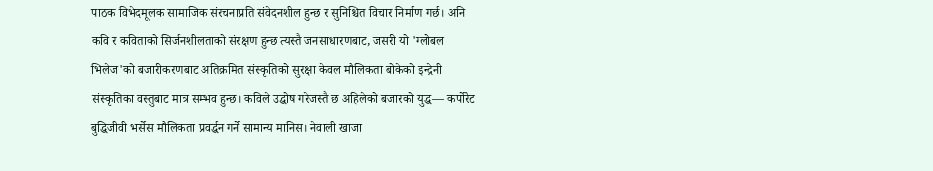पाठक विभेदमूलक सामाजिक संरचनाप्रति संवेदनशील हुन्छ र सुनिश्चित विचार निर्माण गर्छ। अनि कवि र कविताको सिर्जनशीलताको संरक्षण हुन्छ त्यस्तै जनसाधारणबाट, जसरी यो 'ग्लोबल भिलेज'को बजारीकरणबाट अतिक्रमित संस्कृतिको सुरक्षा केवल मौलिकता बोकेको इन्द्रेनी संस्कृतिका वस्तुबाट मात्र सम्भव हुन्छ। कविले उद्घोष गरेजस्तै छ अहिलेको बजारको युद्ध— कर्पोरेट बुद्धिजीवी भर्सेस मौलिकता प्रवर्द्धन गर्ने सामान्य मानिस। नेवाली खाजा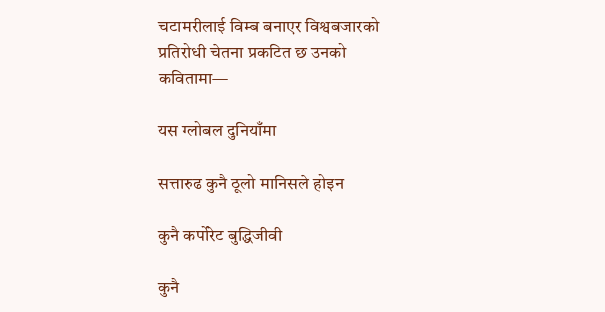चटामरीलाई विम्ब बनाएर विश्वबजारको प्रतिरोधी चेतना प्रकटित छ उनको कवितामा—

यस ग्लोबल दुनियाँमा

सत्तारुढ कुनै ठूलो मानिसले होइन

कुनै कर्पोरेट बुद्धिजीवी

कुनै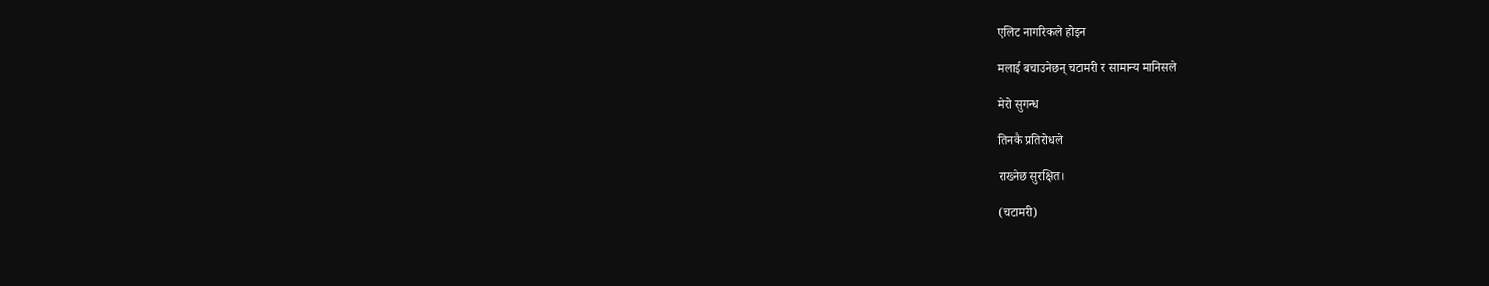एलिट नागरिकले होइन

मलाई बचाउनेछन् चटामरी र सामान्य मानिसले

मेरो सुगन्ध

तिनकै प्रतिरोधले

राख्नेछ सुरक्षित।

(चटामरी)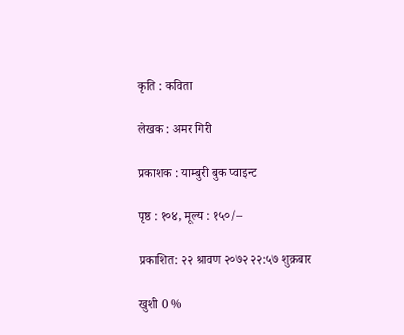कृति : कविता

लेखक : अमर गिरी

प्रकाशक : याम्बुरी बुक प्वाइन्ट

पृष्ठ : १०४, मूल्य : १५०/–

प्रकाशित: २२ श्रावण २०७२ २२:५७ शुक्रबार

खुशी 0 %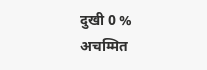दुखी 0 %
अचम्मित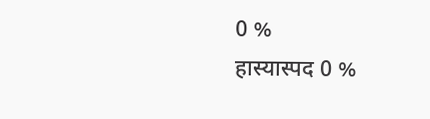0 %
हास्यास्पद 0 %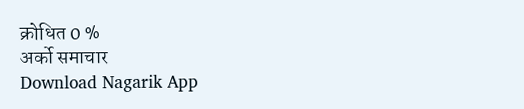क्रोधित 0 %
अर्को समाचार
Download Nagarik App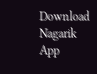Download Nagarik App